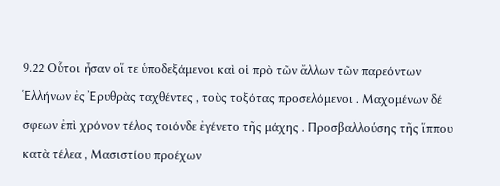9.22 Οὗτοι ἦσαν οἵ τε ὑποδεξάμενοι καὶ οἱ πρὸ τῶν ἄλλων τῶν παρεόντων Ἑλλήνων ἐς Ἐρυθρὰς ταχθέντες , τοὺς τοξότας προσελόμενοι . Μαχομένων δέ σφεων ἐπὶ χρόνον τέλος τοιόνδε ἐγένετο τῆς μάχης . Προσβαλλούσης τῆς ἵππου κατὰ τέλεα , Μασιστίου προέχων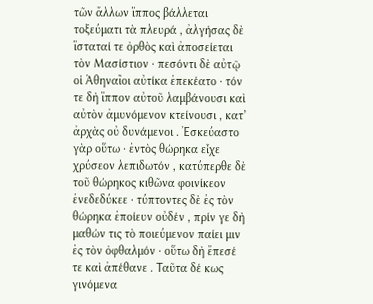τῶν ἄλλων ἵππος βάλλεται τοξεύματι τὰ πλευρά , ἀλγήσας δὲ ἵσταταί τε ὀρθὸς καὶ ἀποσείεται τὸν Μασίστιον · πεσόντι δὲ αὐτῷ οἱ Ἀθηναῖοι αὐτίκα ἐπεκέατο · τόν τε δὴ ἵππον αὐτοῦ λαμβάνουσι καὶ αὐτὸν ἀμυνόμενον κτείνουσι , κατ’ ἀρχὰς οὐ δυνάμενοι . Ἐσκεύαστο γὰρ οὕτω · ἐντὸς θώρηκα εἶχε χρύσεον λεπιδωτόν , κατύπερθε δὲ τοῦ θώρηκος κιθῶνα φοινίκεον ἐνεδεδύκεε · τύπτοντες δὲ ἐς τὸν θώρηκα ἐποίευν οὐδέν , πρίν γε δὴ μαθών τις τὸ ποιεύμενον παίει μιν ἐς τὸν ὀφθαλμόν · οὕτω δὴ ἔπεσέ τε καὶ ἀπέθανε . Ταῦτα δέ κως γινόμενα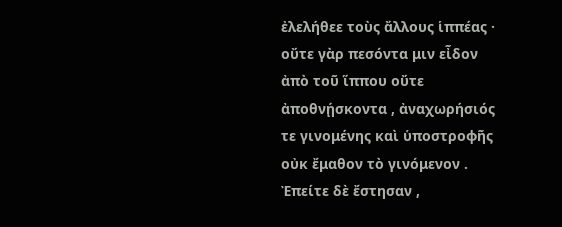ἐλελήθεε τοὺς ἄλλους ἱππέας · οὔτε γὰρ πεσόντα μιν εἶδον ἀπὸ τοῦ ἵππου οὔτε ἀποθνῄσκοντα , ἀναχωρήσιός τε γινομένης καὶ ὑποστροφῆς οὐκ ἔμαθον τὸ γινόμενον . Ἐπείτε δὲ ἔστησαν ,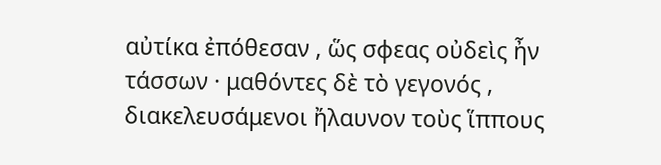αὐτίκα ἐπόθεσαν , ὥς σφεας οὐδεὶς ἦν τάσσων · μαθόντες δὲ τὸ γεγονός , διακελευσάμενοι ἤλαυνον τοὺς ἵππους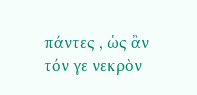πάντες , ὡς ἂν τόν γε νεκρὸν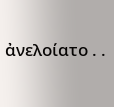ἀνελοίατο . .